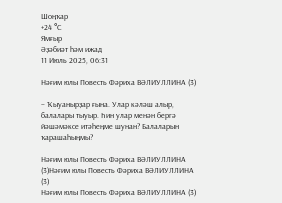Шоңҡар
+24 °С
Ямғыр
Әҙәбиәт һәм ижад
11 Июль 2025, 06:31

Нәғим юлы Повесть Фәриха ВӘЛИУЛЛИНА (3)

– Ҡыуанырҙар ғына. Улар кәләш алыр, балалары тыуыр. Һин улар менән бергә йәшәмәксе итәһеңме шунан? Балаларын ҡарашаһыңмы?

Нәғим юлы Повесть Фәриха ВӘЛИУЛЛИНА (3)Нәғим юлы Повесть Фәриха ВӘЛИУЛЛИНА (3)
Нәғим юлы Повесть Фәриха ВӘЛИУЛЛИНА (3)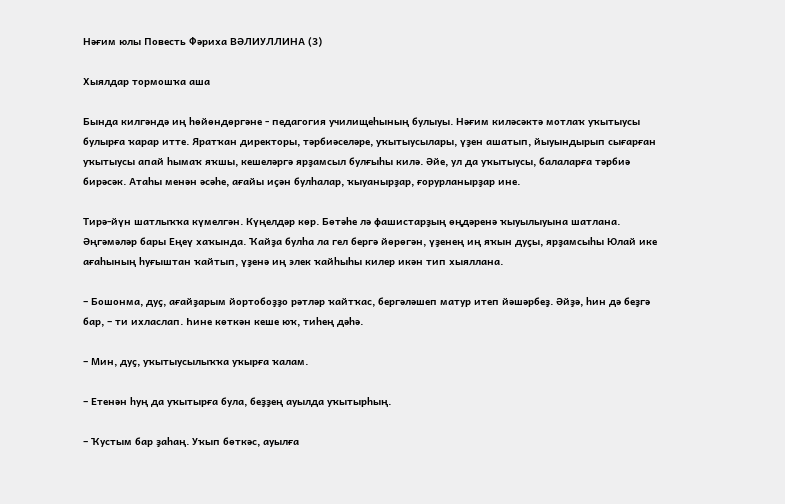Нәғим юлы Повесть Фәриха ВӘЛИУЛЛИНА (3)

Хыялдар тормошҡа аша

Бында килгәндә иң һөйөндөргәне - педагогия училищеһының булыуы. Нәғим киләсәктә мотлаҡ уҡытыусы булырға ҡарар итте. Яратҡан директоры, тәрбиәселәре, уҡытыусылары, үҙен ашатып, йыуындырып сығарған уҡытыусы апай һымаҡ яҡшы, кешеләргә ярҙамсыл булғыһы килә. Әйе, ул да уҡытыусы, балаларға тәрбиә бирәсәк. Атаһы менән әсәһе, ағайы иҫән булһалар, ҡыуанырҙар, ғорурланырҙар ине.

Тирә-йүн шатлыҡҡа күмелгән. Күңелдәр көр. Бөтәһе лә фашистарҙың өңдәренә ҡыуылыуына шатлана. Әңгәмәләр бары Еңеү хаҡында. Ҡайҙа булһа ла гел бергә йөрөгән, үҙенең иң яҡын дуҫы, ярҙамсыһы Юлай ике ағаһының һуғыштан ҡайтып, үҙенә иң элек ҡайһыһы килер икән тип хыяллана.

– Бошонма, дуҫ, ағайҙарым йортобоҙҙо рәтләр ҡайтҡас, бергәләшеп матур итеп йәшәрбеҙ. Әйҙә, һин дә беҙгә бар, – ти ихласлап. Һине көткән кеше юҡ, тиһең дәһә.

– Мин, дуҫ, уҡытыусылыҡҡа уҡырға ҡалам.

– Етенән һуң да уҡытырға була, беҙҙең ауылда уҡытырһың.

– Ҡустым бар ҙаһаң. Уҡып бөткәс, ауылға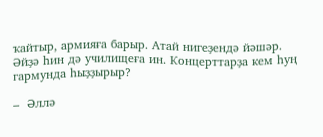ҡайтыр, армияға барыр. Атай нигеҙендә йәшәр. Әйҙә һин дә училищеға ин. Концерттарҙа кем һуң гармунда һыҙҙырыр?

–  Әллә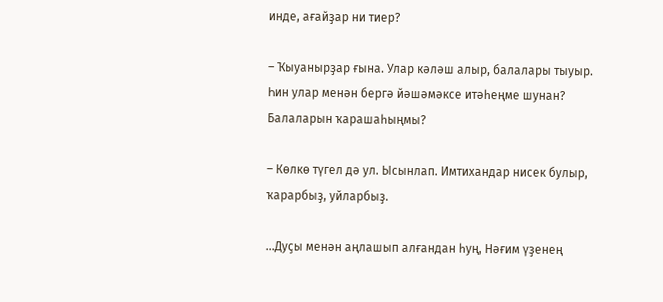инде, ағайҙар ни тиер?

– Ҡыуанырҙар ғына. Улар кәләш алыр, балалары тыуыр. Һин улар менән бергә йәшәмәксе итәһеңме шунан? Балаларын ҡарашаһыңмы?

– Көлкө түгел дә ул. Ысынлап. Имтихандар нисек булыр, ҡарарбыҙ, уйларбыҙ.

...Дуҫы менән аңлашып алғандан һуң, Нәғим үҙенең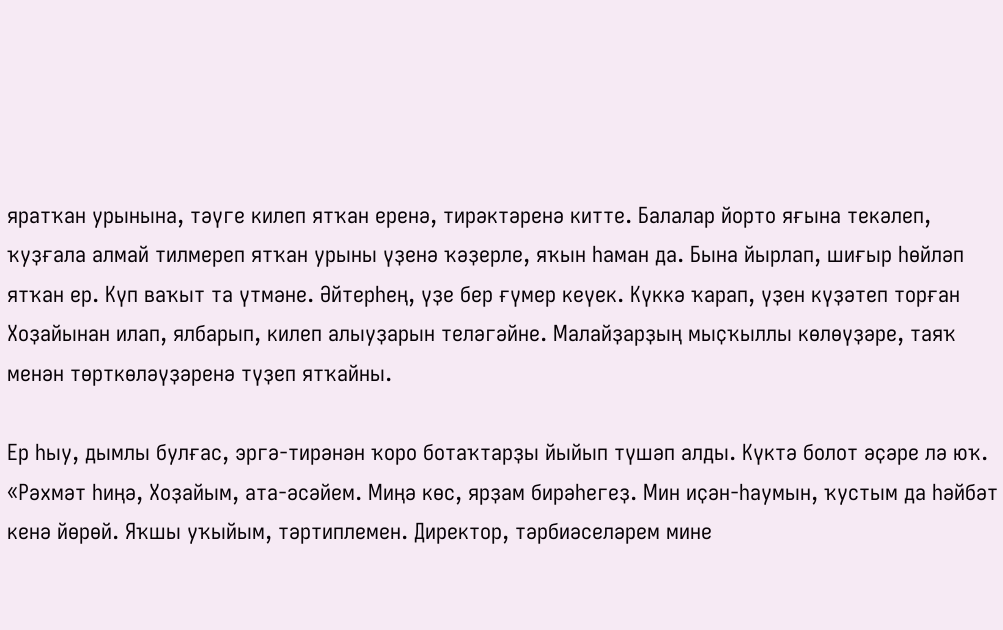яратҡан урынына, тәүге килеп ятҡан еренә, тирәктәренә китте. Балалар йорто яғына текәлеп, ҡуҙғала алмай тилмереп ятҡан урыны үҙенә ҡәҙерле, яҡын һаман да. Бына йырлап, шиғыр һөйләп ятҡан ер. Күп ваҡыт та үтмәне. Әйтерһең, үҙе бер ғүмер кеүек. Күккә ҡарап, үҙен күҙәтеп торған Хоҙайынан илап, ялбарып, килеп алыуҙарын теләгәйне. Малайҙарҙың мыҫҡыллы көлөүҙәре, таяҡ менән төрткөләүҙәренә түҙеп ятҡайны.

Ер һыу, дымлы булғас, эргә-тирәнән ҡоро ботаҡтарҙы йыйып түшәп алды. Күктә болот әҫәре лә юҡ. «Рәхмәт һиңә, Хоҙайым, ата-әсәйем. Миңә көс, ярҙам бирәһегеҙ. Мин иҫән-һаумын, ҡустым да һәйбәт кенә йөрөй. Яҡшы уҡыйым, тәртиплемен. Директор, тәрбиәселәрем мине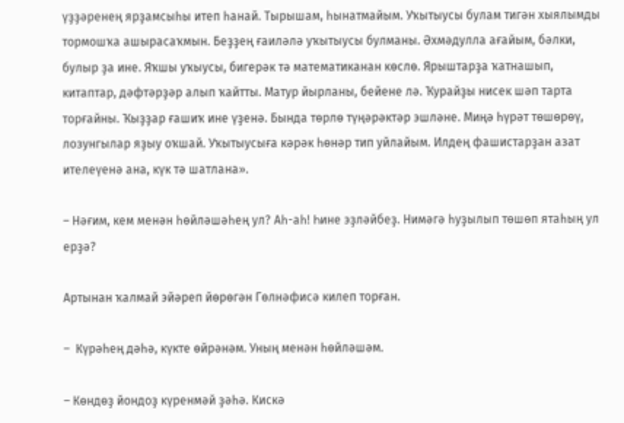үҙҙәренең ярҙамсыһы итеп һанай. Тырышам, һынатмайым. Уҡытыусы булам тигән хыялымды тормошҡа ашырасаҡмын. Беҙҙең ғаиләлә уҡытыусы булманы. Әхмәдулла ағайым, бәлки, булыр ҙа ине. Яҡшы уҡыусы, бигерәк тә математиканан көслө. Ярыштарҙа ҡатнашып, китаптар, дәфтәрҙәр алып ҡайтты. Матур йырланы, бейене лә. Ҡурайҙы нисек шәп тарта торғайны. Ҡыҙҙар ғашиҡ ине үҙенә. Бында төрлө түңәрәктәр эшләне. Миңә һүрәт төшөрөү, лозунгылар яҙыу оҡшай. Уҡытыусыға кәрәк һөнәр тип уйлайым. Илдең фашистарҙан азат ителеүенә ана, күк тә шатлана».

– Нәғим, кем менән һөйләшәһең ул? Аһ-аһ! Һине эҙләйбеҙ. Нимәгә һуҙылып төшөп ятаһың ул ерҙә?

Артынан ҡалмай эйәреп йөрөгән Гөлнәфисә килеп торған.

–  Күрәһең дәһә, күкте өйрәнәм. Уның менән һөйләшәм.

– Көндөҙ йондоҙ күренмәй ҙәһә. Кискә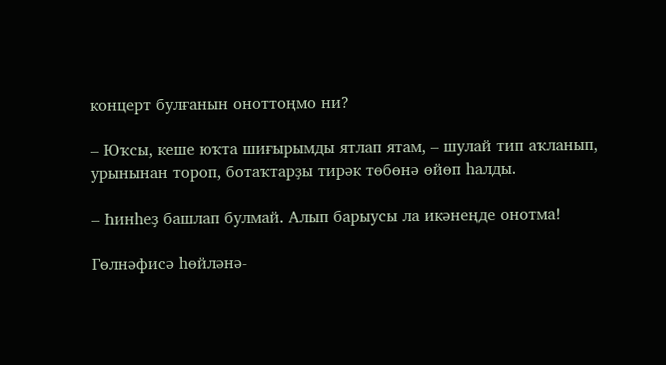концерт булғанын оноттоңмо ни?

– Юҡсы, кеше юҡта шиғырымды ятлап ятам, – шулай тип аҡланып, урынынан тороп, ботаҡтарҙы тирәк төбөнә өйөп һалды.

– Һинһеҙ башлап булмай. Алып барыусы ла икәнеңде онотма!

Гөлнәфисә һөйләнә-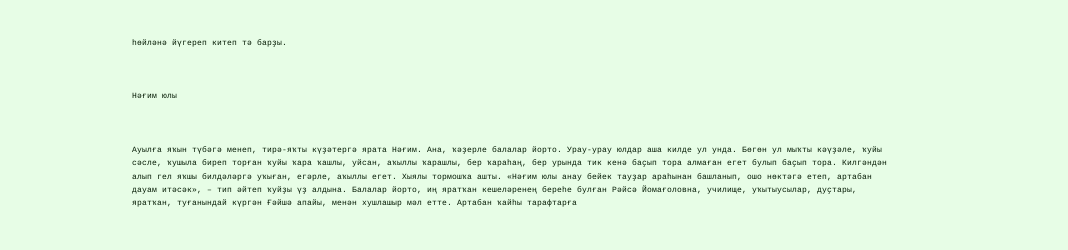һөйләнә йүгереп китеп тә барҙы.



Нәғим юлы



Ауылға яҡын түбәгә менеп, тирә-яҡты күҙәтергә ярата Нәғим. Ана, ҡәҙерле балалар йорто. Урау-урау юлдар аша килде ул унда. Бөгөн ул мыҡты кәүҙәле, ҡуйы сәсле, ҡушыла биреп торған ҡуйы ҡара ҡашлы, уйсан, аҡыллы ҡарашлы, бер ҡараһаң, бер урында тик кенә баҫып тора алмаған егет булып баҫып тора. Килгәндән алып гел яҡшы билдәләргә уҡыған, егәрле, аҡыллы егет. Хыялы тормошҡа ашты. «Нәғим юлы анау бейек тауҙар араһынан башланып, ошо нөктәгә етеп, артабан дауам итәсәк», – тип әйтеп ҡуйҙы үҙ алдына. Балалар йорто, иң яратҡан кешеләренең береһе булған Рәйсә Йомағоловна, училище, уҡытыусылар, дуҫтары, яратҡан, туғанындай күргән Ғәйшә апайы, менән хушлашыр мәл етте. Артабан ҡайһы тарафтарға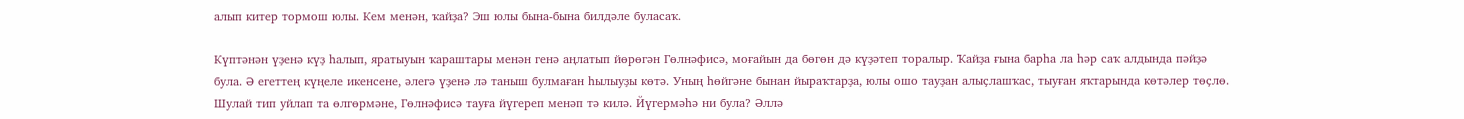алып китер тормош юлы. Кем менән, ҡайҙа? Эш юлы бына-бына билдәле буласаҡ.

Күптәнән үҙенә күҙ һалып, яратыуын ҡараштары менән генә аңлатып йөрөгән Гөлнәфисә, моғайын да бөгөн дә күҙәтеп торалыр. Ҡайҙа ғына барһа ла һәр саҡ алдында пәйҙә була. Ә егеттең күңеле икенсене, әлегә үҙенә лә таныш булмаған һылыуҙы көтә. Уның һөйгәне бынан йыраҡтарҙа, юлы ошо тауҙан алыҫлашҡас, тыуған яҡтарында көтәлер төҫлө. Шулай тип уйлап та өлгөрмәне, Гөлнәфисә тауға йүгереп менәп тә килә. Йүгермәһә ни була? Әллә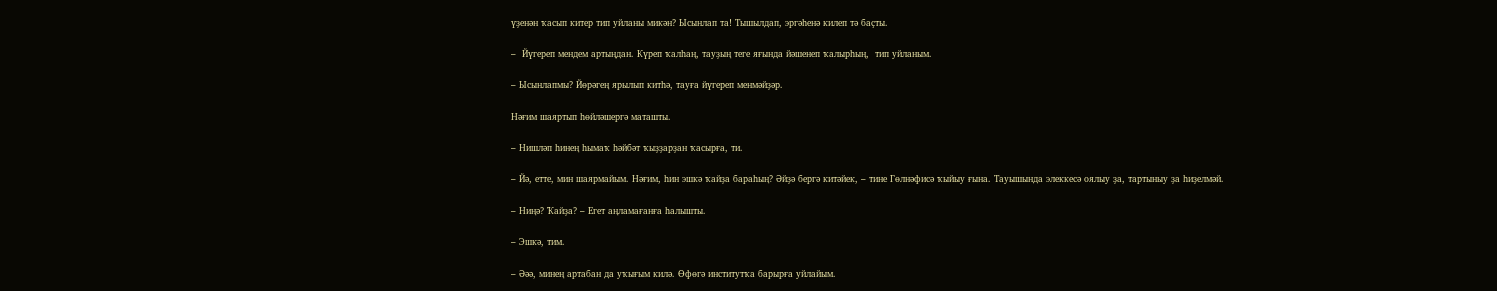үҙенән ҡасып китер тип уйланы микән? Ысынлап та! Тышылдап, эргәһенә килеп тә баҫты.

–  Йүгереп мендем артыңдан. Күреп ҡалһаң, тауҙың теге яғында йәшенеп ҡалырһың,  тип уйланым.

– Ысынлапмы? Йөрәгең ярылып китһә, тауға йүгереп менмәйҙәр.

Нәғим шаяртып һөйләшергә маташты.

– Нишләп һинең һымаҡ һәйбәт ҡыҙҙарҙан ҡасырға, ти.

– Йә, етте, мин шаярмайым. Нәғим, һин эшкә ҡайҙа бараһың? Әйҙә бергә китәйек, – тине Гөлнәфисә ҡыйыу ғына. Тауышында элеккесә оялыу ҙа, тартыныу ҙа һиҙелмәй.

– Ниңә? Ҡайҙа? – Егет аңламағанға һалышты.

– Эшкә, тим.

– Әәә, минең артабан да уҡығым килә. Өфөгә институтҡа барырға уйлайым.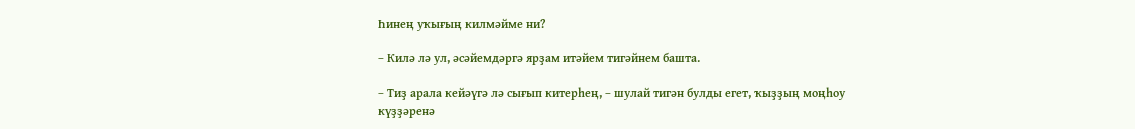Һинең уҡығың килмәйме ни?

– Килә лә ул, әсәйемдәргә ярҙам итәйем тигәйнем башта.

– Тиҙ арала кейәүгә лә сығып китерһең, – шулай тигән булды егет, ҡыҙҙың моңһоу күҙҙәренә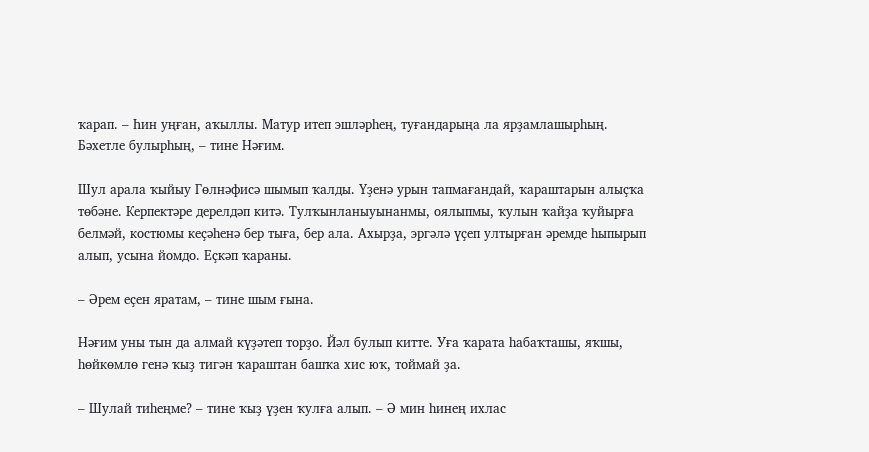ҡарап. – Һин уңған, аҡыллы. Матур итеп эшләрһең, туғандарыңа ла ярҙамлашырһың. Бәхетле булырһың, – тине Нәғим.

Шул арала ҡыйыу Гөлнәфисә шымып ҡалды. Үҙенә урын тапмағандай, ҡараштарын алыҫҡа төбәне. Керпектәре дерелдәп китә. Тулҡынланыуынанмы, оялыпмы, ҡулын ҡайҙа ҡуйырға белмәй, костюмы кеҫәһенә бер тыға, бер ала. Ахырҙа, эргәлә үҫеп ултырған әремде һыпырып алып, усына йомдо. Еҫкәп ҡараны.

– Әрем еҫен яратам, – тине шым ғына.

Нәғим уны тын да алмай күҙәтеп торҙо. Йәл булып китте. Уға ҡарата һабаҡташы, яҡшы, һөйкөмлө генә ҡыҙ тигән ҡараштан башҡа хис юҡ, тоймай ҙа.

– Шулай тиһеңме? – тине ҡыҙ үҙен ҡулға алып. – Ә мин һинең ихлас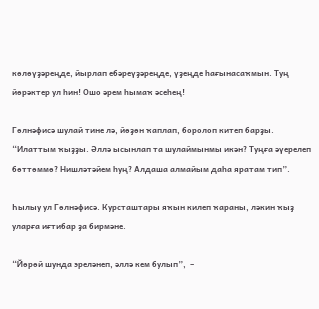көлөүҙәреңде, йырлап ебәреүҙәреңде, үҙеңде һағынасаҡмын. Туң йөрәктер ул һин! Ошо әрем һымаҡ әсеһең!

Гөлнәфисә шулай тине лә, йөҙөн ҡаплап, боролоп китеп барҙы. “Илаттым ҡыҙҙы. Әллә ысынлап та шулаймынмы икән? Туңға әүерелеп бөттөммө? Нишләтәйем һуң? Алдаша алмайым даһа яратам тип”.

Һылыу ул Гөлнәфисә. Курсташтары яҡын килеп ҡараны, ләкин ҡыҙ уларға иғтибар ҙа бирмәне.

“Йөрөй шунда эреләнеп, әллә кем булып”,  –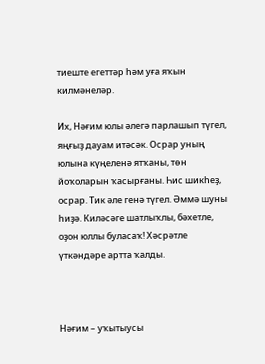тиеште егеттәр һәм уға яҡын килмәнеләр.

Их, Нәғим юлы әлегә парлашып түгел, яңғыҙ дауам итәсәк. Осрар уның юлына күңеленә ятҡаны, төн йоҡоларын ҡасырғаны. Һис шикһеҙ, осрар. Тик әле генә түгел. Әммә шуны һиҙә. Киләсәге шатлыҡлы, бәхетле, оҙон юллы буласаҡ! Хәсрәтле үткәндәре артта ҡалды.



Нәғим – уҡытыусы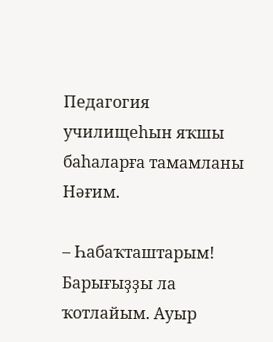Педагогия училищеһын яҡшы баһаларға тамамланы Нәғим.

– Һабаҡташтарым! Барығыҙҙы ла ҡотлайым. Ауыр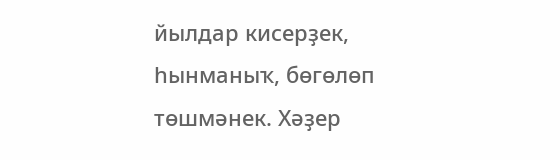йылдар кисерҙек, һынманыҡ, бөгөлөп төшмәнек. Хәҙер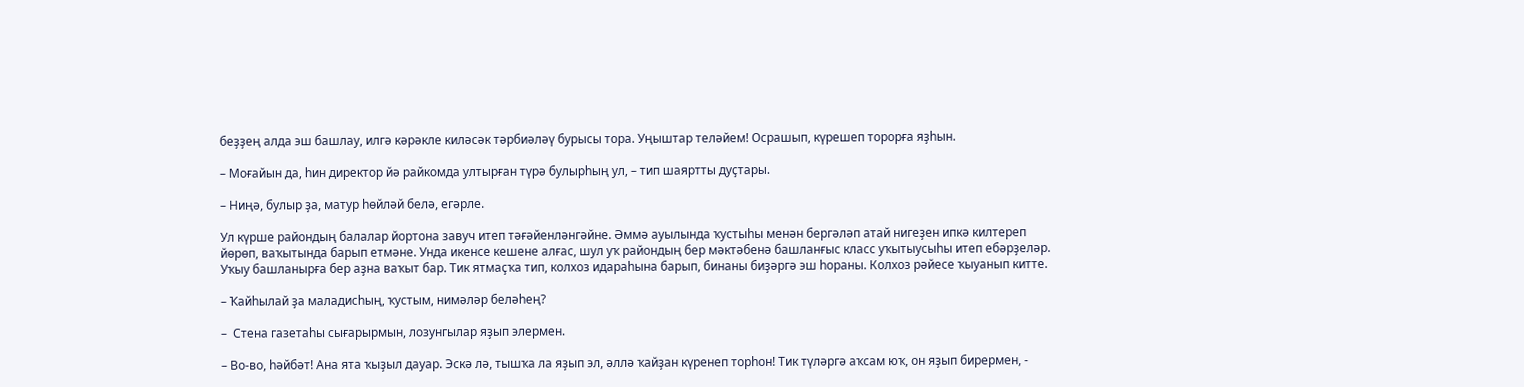беҙҙең алда эш башлау, илгә кәрәкле киләсәк тәрбиәләү бурысы тора. Уңыштар теләйем! Осрашып, күрешеп торорға яҙһын.

– Моғайын да, һин директор йә райкомда ултырған түрә булырһың ул, – тип шаяртты дуҫтары.

– Ниңә, булыр ҙа, матур һөйләй белә, егәрле.

Ул күрше райондың балалар йортона завуч итеп тәғәйенләнгәйне. Әммә ауылында ҡустыһы менән бергәләп атай нигеҙен ипкә килтереп йөрөп, ваҡытында барып етмәне. Унда икенсе кешене алғас, шул уҡ райондың бер мәктәбенә башланғыс класс уҡытыусыһы итеп ебәрҙеләр. Уҡыу башланырға бер аҙна ваҡыт бар. Тик ятмаҫҡа тип, колхоз идараһына барып, бинаны биҙәргә эш һораны. Колхоз рәйесе ҡыуанып китте.

– Ҡайһылай ҙа маладисһың, ҡустым, нимәләр беләһең?

–  Стена газетаһы сығарырмын, лозунгылар яҙып элермен.

– Во-во, һәйбәт! Ана ята ҡыҙыл дауар. Эскә лә, тышҡа ла яҙып эл, әллә ҡайҙан күренеп торһон! Тик түләргә аҡсам юҡ, он яҙып бирермен, -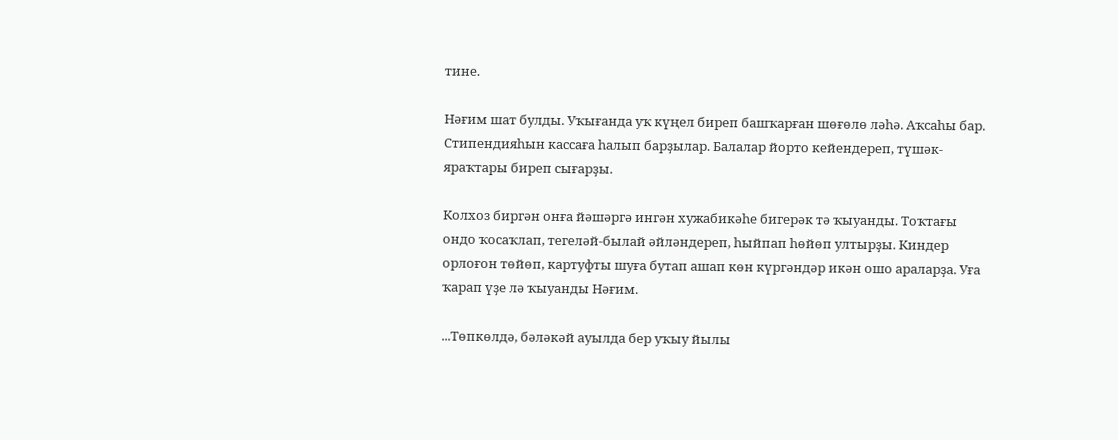тине.

Нәғим шат булды. Уҡығанда уҡ күңел биреп башҡарған шөғөлө ләһә. Аҡсаһы бар. Стипендияһын кассаға һалып барҙылар. Балалар йорто кейендереп, түшәк- яраҡтары биреп сығарҙы.

Колхоз биргән онға йәшәргә ингән хужабикәһе бигерәк тә ҡыуанды. Тоҡтағы ондо ҡосаҡлап, тегеләй-былай әйләндереп, һыйпап һөйөп ултырҙы. Киндер орлоғон төйөп, картуфты шуға бутап ашап көн күргәндәр икән ошо араларҙа. Уға ҡарап үҙе лә ҡыуанды Нәғим.

...Төпкөлдә, бәләкәй ауылда бер уҡыу йылы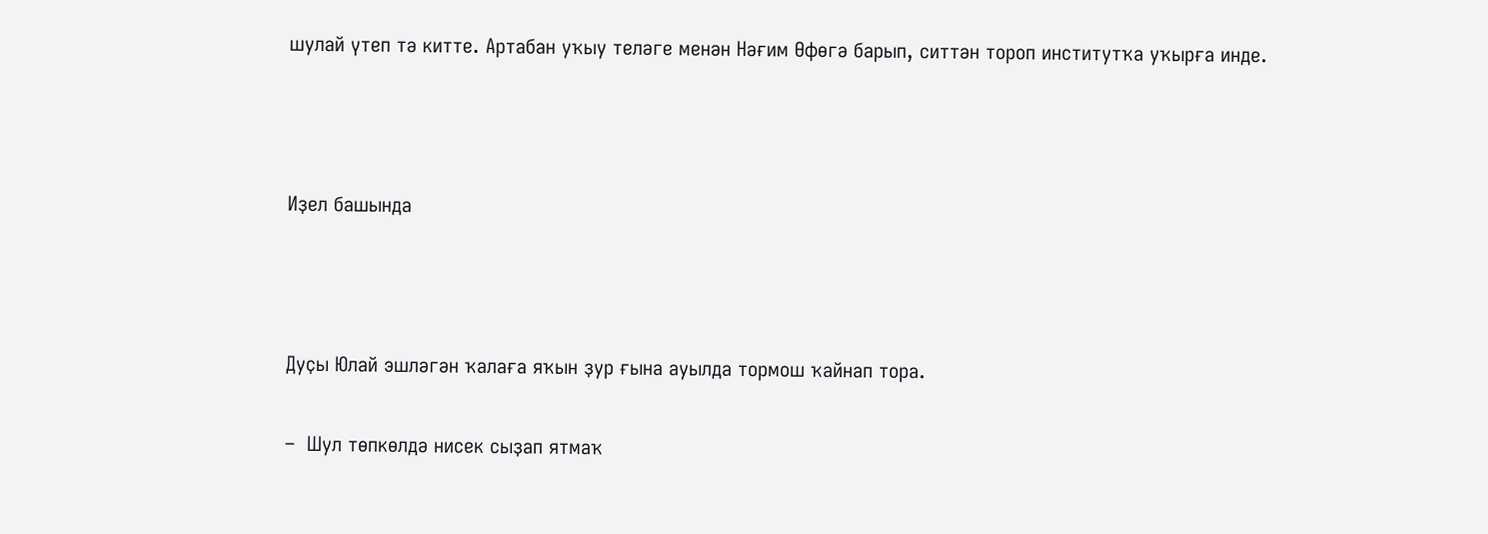шулай үтеп тә китте. Артабан уҡыу теләге менән Нәғим Өфөгә барып, ситтән тороп институтҡа уҡырға инде.



Иҙел башында



Дуҫы Юлай эшләгән ҡалаға яҡын ҙур ғына ауылда тормош ҡайнап тора.

–  Шул төпкөлдә нисек сыҙап ятмаҡ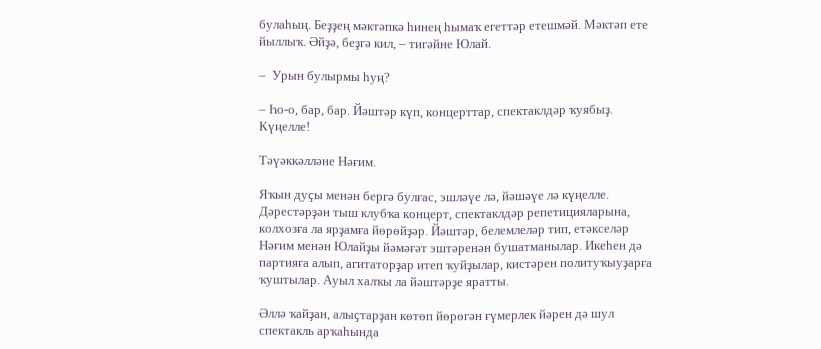булаһың. Беҙҙең мәктәпкә һинең һымаҡ егеттәр етешмәй. Мәктәп ете йыллыҡ. Әйҙә, беҙгә кил, – тигәйне Юлай.

–  Урын булырмы һуң?

– Һо-о, бар, бар. Йәштәр күп, концерттар, спектаклдәр ҡуябыҙ. Күңелле!

Тәүәккәлләне Нәғим.

Яҡын дуҫы менән бергә булғас, эшләүе лә, йәшәүе лә күңелле. Дәрестәрҙән тыш клубҡа концерт, спектаклдәр репетицияларына, колхозға ла ярҙамға йөрөйҙәр. Йәштәр, белемлеләр тип, етәкселәр Нәғим менән Юлайҙы йәмәғәт эштәренән бушатманылар. Икеһен дә партияға алып, агитаторҙар итеп ҡуйҙылар, кистәрен политуҡыуҙарға ҡуштылар. Ауыл халҡы ла йәштәрҙе яратты.

Әллә ҡайҙан, алыҫтарҙан көтөп йөрөгән ғүмерлек йәрен дә шул спектакль арҡаһында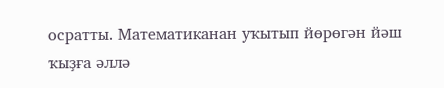осратты. Математиканан уҡытып йөрөгән йәш ҡыҙға әллә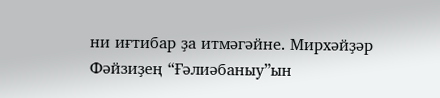ни иғтибар ҙа итмәгәйне. Мирхәйҙәр Фәйзиҙең “Ғәлиәбаныу”ын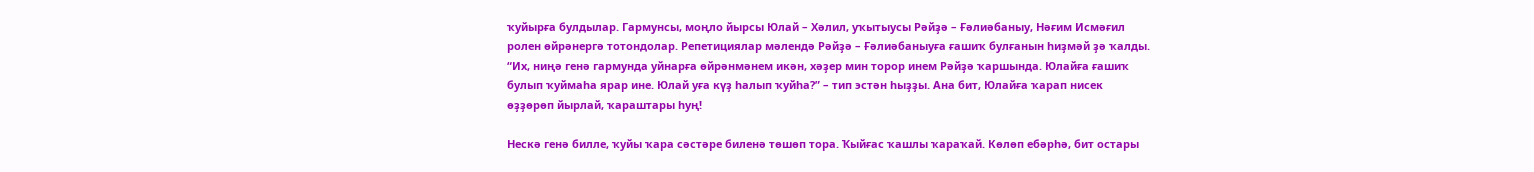ҡуйырға булдылар. Гармунсы, моңло йырсы Юлай – Хәлил, уҡытыусы Рәйҙә – Ғәлиәбаныу, Нәғим Исмәғил ролен өйрәнергә тотондолар. Репетициялар мәлендә Рәйҙә – Ғәлиәбаныуға ғашиҡ булғанын һиҙмәй ҙә ҡалды. “Их, ниңә генә гармунда уйнарға өйрәнмәнем икән, хәҙер мин торор инем Рәйҙә ҡаршында. Юлайға ғашиҡ булып ҡуймаһа ярар ине. Юлай уға күҙ һалып ҡуйһа?” – тип эстән һыҙҙы. Ана бит, Юлайға ҡарап нисек өҙҙөрөп йырлай, ҡараштары һуң!

Нескә генә билле, ҡуйы ҡара сәстәре биленә төшөп тора. Ҡыйғас ҡашлы ҡараҡай. Көлөп ебәрһә, бит остары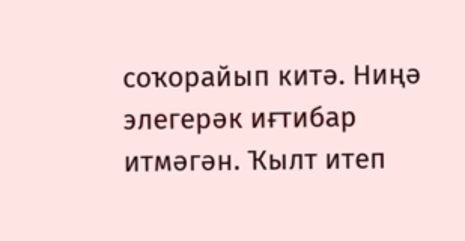соҡорайып китә. Ниңә элегерәк иғтибар итмәгән. Ҡылт итеп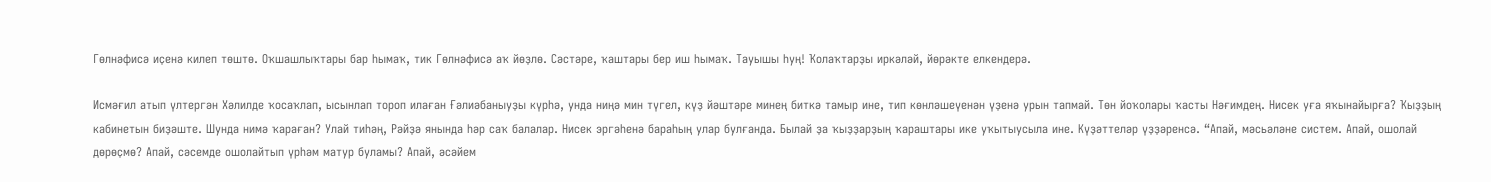Гөлнәфисә иҫенә килеп төштө. Оҡшашлыҡтары бар һымаҡ, тик Гөлнәфисә аҡ йөҙлө. Сәстәре, ҡаштары бер иш һымаҡ. Тауышы һуң! Ҡолаҡтарҙы иркәләй, йөрәкте елкендерә.

Исмәғил атып үлтергән Хәлилде ҡосаҡлап, ысынлап тороп илаған Ғәлиәбаныуҙы күрһә, унда ниңә мин түгел, күҙ йәштәре минең биткә тамыр ине, тип көнләшеүенән үҙенә урын тапмай. Төн йоҡолары ҡасты Нәғимдең. Нисек уға яҡынайырға? Ҡыҙҙың кабинетын биҙәште. Шунда нимә ҡараған? Улай тиһәң, Рәйҙә янында һәр саҡ балалар. Нисек эргәһенә бараһың улар булғанда. Былай ҙа ҡыҙҙарҙың ҡараштары ике уҡытыусыла ине. Күҙәттеләр үҙҙәренсә. “Апай, мәсьәләне систем. Апай, ошолай дөрөҫмө? Апай, сәсемде ошолайтып үрһәм матур буламы? Апай, әсәйем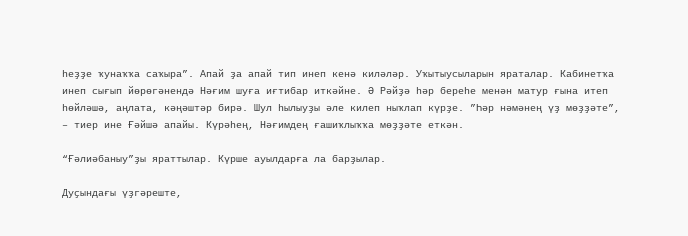һеҙҙе ҡунаҡҡа саҡыра”. Апай ҙа апай тип инеп кенә киләләр. Уҡытыусыларын яраталар. Кабинетҡа инеп сығып йөрөгәнендә Нәғим шуға иғтибар иткәйне. Ә Рәйҙә һәр береһе менән матур ғына итеп һөйләшә, аңлата, кәңәштәр бирә. Шул һылыуҙы әле килеп ныҡлап күрҙе. ”Һәр нәмәнең үҙ мөҙҙәте”, – тиер ине Ғәйшә апайы. Күрәһең, Нәғимдең ғашиҡлыҡҡа мөҙҙәте еткән.

“Ғәлиәбаныу”ҙы яраттылар. Күрше ауылдарға ла барҙылар.

Дуҫындағы үҙгәреште,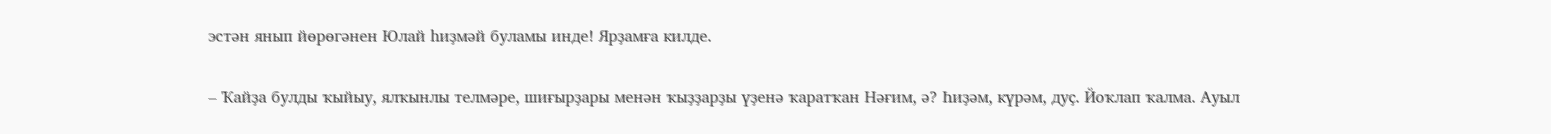эстән янып йөрөгәнен Юлай һиҙмәй буламы инде! Ярҙамға килде.

– Ҡайҙа булды ҡыйыу, ялҡынлы телмәре, шиғырҙары менән ҡыҙҙарҙы үҙенә ҡаратҡан Нәғим, ә? Һиҙәм, күрәм, дуҫ. Йоҡлап ҡалма. Ауыл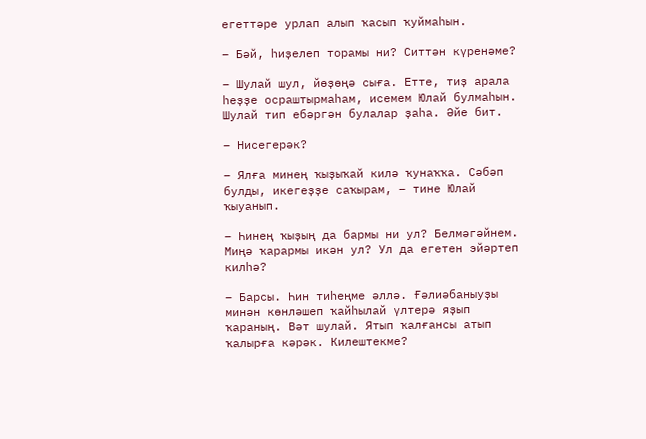егеттәре урлап алып ҡасып ҡуймаһын.

– Бәй, һиҙелеп торамы ни? Ситтән күренәме?

– Шулай шул, йөҙөңә сыға. Етте, тиҙ арала һеҙҙе осраштырмаһам, исемем Юлай булмаһын. Шулай тип ебәргән булалар ҙаһа. Әйе бит.

– Нисегерәк?

– Ялға минең ҡыҙыҡай килә ҡунаҡҡа. Сәбәп булды, икегеҙҙе саҡырам, – тине Юлай ҡыуанып.

– Һинең ҡыҙың да бармы ни ул? Белмәгәйнем. Миңә ҡарармы икән ул? Ул да егетен эйәртеп килһә?

– Барсы. Һин тиһеңме әллә. Ғәлиәбаныуҙы минән көнләшеп ҡайһылай үлтерә яҙып ҡараның. Вәт шулай. Ятып ҡалғансы атып ҡалырға кәрәк. Килештекме?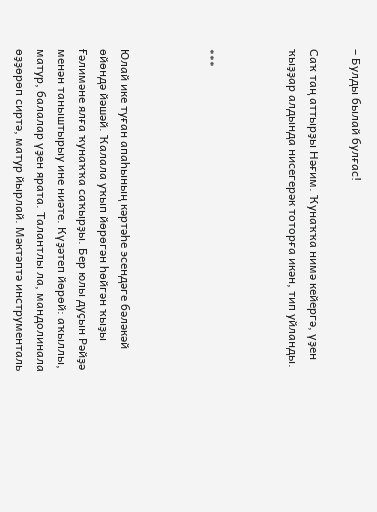– Булды былай булғас!

Саҡ таң аттырҙы Нәғим. Ҡунаҡҡа нимә кейергә, үҙен ҡыҙҙар алдында нисегерәк тоторға икән, тип уйланды.



***



Юлай ике туған апаһының кәртәһе эсендәге бәләкәй өйөндә йәшәй. Ҡалала уҡып йөрөгән һөйгән ҡыҙы Ғәлимәне ялға ҡунаҡҡа саҡырҙы. Бер юлы дуҫын Рәйҙә менән таныштырыу ине ниәте. Күҙәтеп йөрөй: аҡыллы, матур, балалар үҙен ярата. Талантлы ла, мандолинала өҙҙөрөп сиртә, матур йырлай. Мәктәптә инструменталь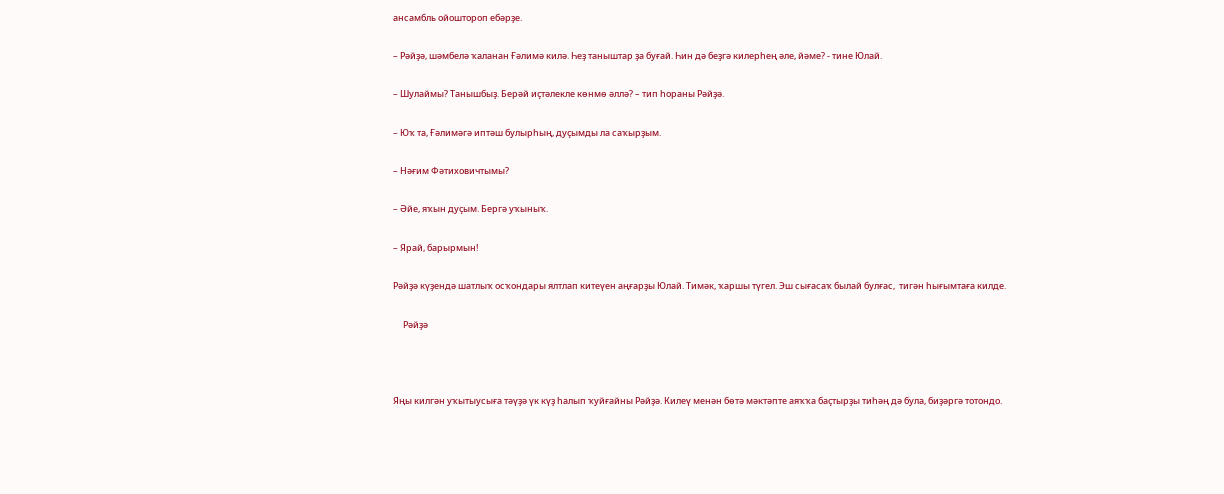ансамбль ойоштороп ебәрҙе.

– Рәйҙә, шәмбелә ҡаланан Ғәлимә килә. Һеҙ таныштар ҙа буғай. Һин дә беҙгә килерһең әле, йәме? - тине Юлай.

– Шулаймы? Танышбыҙ. Берәй иҫтәлекле көнмө әллә? – тип һораны Рәйҙә.

– Юҡ та, Ғәлимәгә иптәш булырһың, дуҫымды ла саҡырҙым.

– Нәғим Фәтиховичтымы?

– Әйе, яҡын дуҫым. Бергә уҡыныҡ.

– Ярай, барырмын!

Рәйҙә күҙендә шатлыҡ осҡондары ялтлап китеүен аңғарҙы Юлай. Тимәк, ҡаршы түгел. Эш сығасаҡ былай булғас,  тигән һығымтаға килде.

     Рәйҙә



Яңы килгән уҡытыусыға тәүҙә үк күҙ һалып ҡуйғайны Рәйҙә. Килеү менән бөтә мәктәпте аяҡҡа баҫтырҙы тиһәң дә була, биҙәргә тотондо.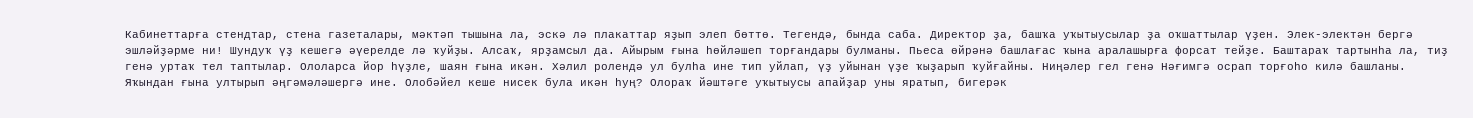Кабинеттарға стендтар, стена газеталары, мәктәп тышына ла, эскә лә плакаттар яҙып элеп бөттө. Тегендә, бында саба. Директор ҙа, башҡа уҡытыусылар ҙа оҡшаттылар үҙен. Элек-электән бергә эшләйҙәрме ни! Шундуҡ үҙ кешегә әүерелде лә ҡуйҙы. Алсаҡ, ярҙамсыл да. Айырым ғына һөйләшеп торғандары булманы. Пьеса өйрәнә башлағас ҡына аралашырға форсат тейҙе. Баштараҡ тартынһа ла, тиҙ генә уртаҡ тел таптылар. Ололарса йор һүҙле, шаян ғына икән. Хәлил ролендә ул булһа ине тип уйлап, үҙ уйынан үҙе ҡыҙарып ҡуйғайны. Ниңәлер гел генә Нәғимгә осрап торғоһо килә башланы. Яҡындан ғына ултырып әңгәмәләшергә ине. Олобәйел кеше нисек була икән һуң? Олораҡ йәштәге уҡытыусы апайҙар уны яратып, бигерәк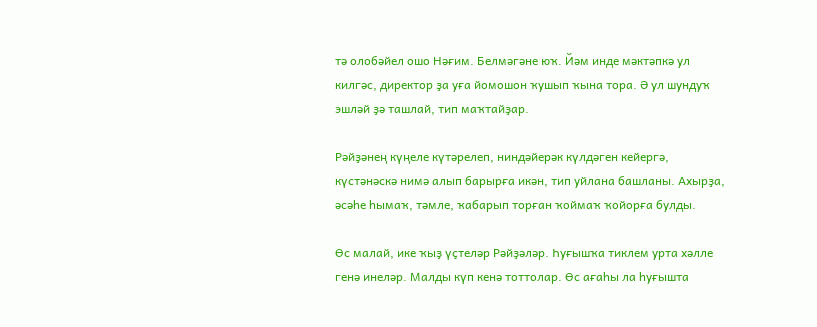тә олобәйел ошо Нәғим. Белмәгәне юҡ. Йәм инде мәктәпкә ул килгәс, директор ҙа уға йомошон ҡушып ҡына тора. Ә ул шундуҡ эшләй ҙә ташлай, тип маҡтайҙар.

Рәйҙәнең күңеле күтәрелеп, ниндәйерәк күлдәген кейергә, күстәнәскә нимә алып барырға икән, тип уйлана башланы. Ахырҙа, әсәһе һымаҡ, тәмле, ҡабарып торған ҡоймаҡ ҡойорға булды.

Өс малай, ике ҡыҙ үҫтеләр Рәйҙәләр. Һуғышҡа тиклем урта хәлле генә инеләр. Малды күп кенә тоттолар. Өс ағаһы ла һуғышта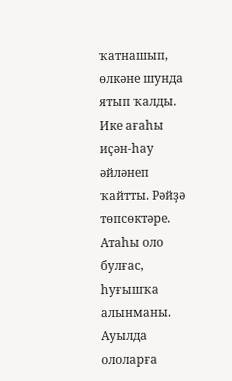ҡатнашып, өлкәне шунда ятып ҡалды. Ике ағаһы иҫән-һау әйләнеп ҡайтты. Рәйҙә төпсөктәре. Атаһы оло булғас, һуғышҡа алынманы. Ауылда ололарға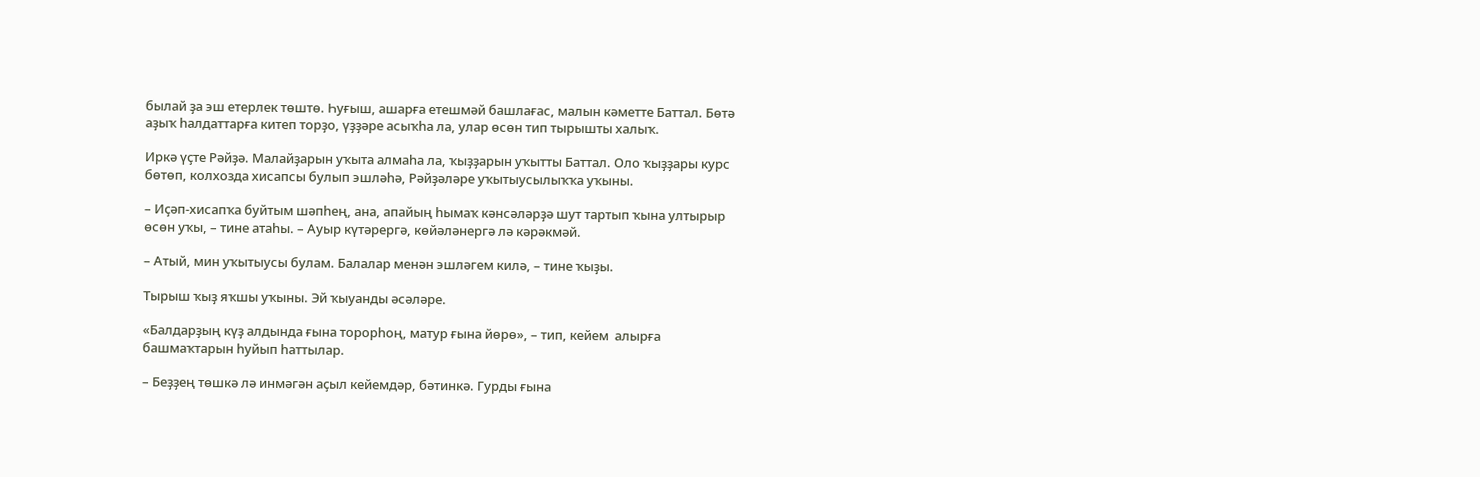былай ҙа эш етерлек төштө. Һуғыш, ашарға етешмәй башлағас, малын кәметте Баттал. Бөтә аҙыҡ һалдаттарға китеп торҙо, үҙҙәре асыҡһа ла, улар өсөн тип тырышты халыҡ.

Иркә үҫте Рәйҙә. Малайҙарын уҡыта алмаһа ла, ҡыҙҙарын уҡытты Баттал. Оло ҡыҙҙары курс бөтөп, колхозда хисапсы булып эшләһә, Рәйҙәләре уҡытыусылыҡҡа уҡыны.

– Иҫәп-хисапҡа буйтым шәпһең, ана, апайың һымаҡ кәнсәләрҙә шут тартып ҡына ултырыр өсөн уҡы, – тине атаһы. – Ауыр күтәрергә, көйәләнергә лә кәрәкмәй.

– Атый, мин уҡытыусы булам. Балалар менән эшләгем килә, – тине ҡыҙы.

Тырыш ҡыҙ яҡшы уҡыны. Эй ҡыуанды әсәләре.

«Балдарҙың күҙ алдында ғына торорһоң, матур ғына йөрө», – тип, кейем  алырға башмаҡтарын һуйып һаттылар.

– Беҙҙең төшкә лә инмәгән аҫыл кейемдәр, бәтинкә. Гурды ғына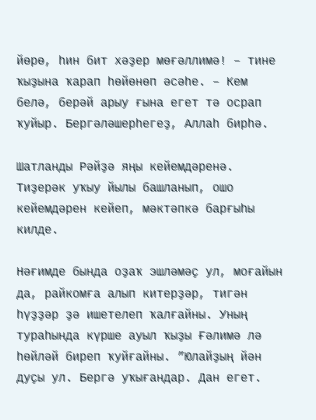йөрө, һин бит хәҙер мөғәллимә! – тине ҡыҙына ҡарап һөйөнөп әсәһе. – Кем белә, берәй арыу ғына егет тә осрап ҡуйыр. Бергәләшерһегеҙ, Аллаһ бирһә.

Шатланды Рәйҙә яңы кейемдәренә. Тиҙерәк уҡыу йылы башланып, ошо кейемдәрен кейеп, мәктәпкә барғыһы килде.

Нәғимде бында оҙаҡ эшләмәҫ ул, моғайын да, райкомға алып китерҙәр, тигән һүҙҙәр ҙә ишетелеп ҡалғайны. Уның тураһында күрше ауыл ҡыҙы Ғәлимә лә һөйләй биреп ҡуйғайны. ”Юлайҙың йән дуҫы ул. Бергә уҡығандар. Дан егет.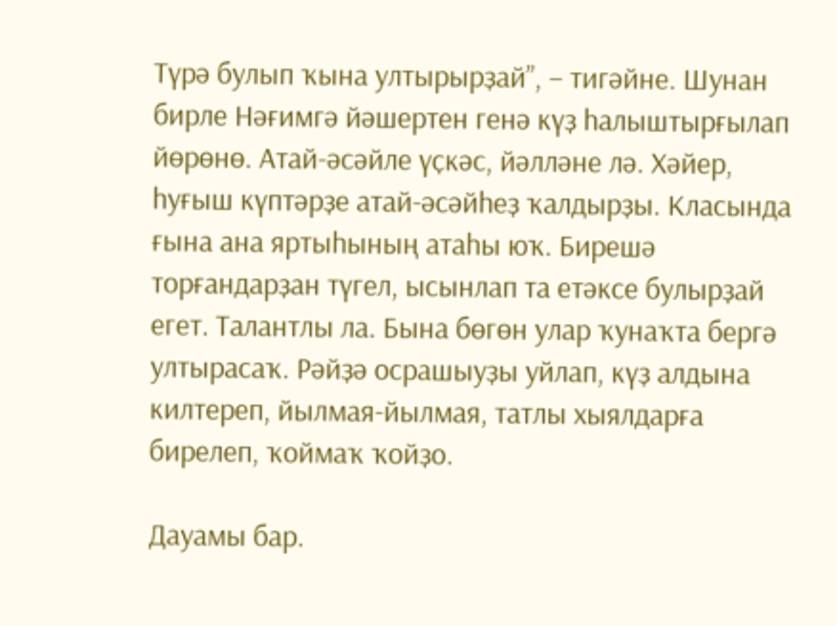Түрә булып ҡына ултырырҙай”, – тигәйне. Шунан бирле Нәғимгә йәшертен генә күҙ һалыштырғылап йөрөнө. Атай-әсәйле үҫкәс, йәлләне лә. Хәйер, һуғыш күптәрҙе атай-әсәйһеҙ ҡалдырҙы. Класында ғына ана яртыһының атаһы юҡ. Бирешә торғандарҙан түгел, ысынлап та етәксе булырҙай егет. Талантлы ла. Бына бөгөн улар ҡунаҡта бергә ултырасаҡ. Рәйҙә осрашыуҙы уйлап, күҙ алдына килтереп, йылмая-йылмая, татлы хыялдарға бирелеп, ҡоймаҡ ҡойҙо.

Дауамы бар.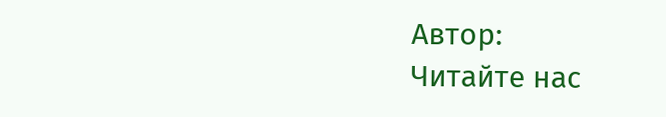Автор:
Читайте нас